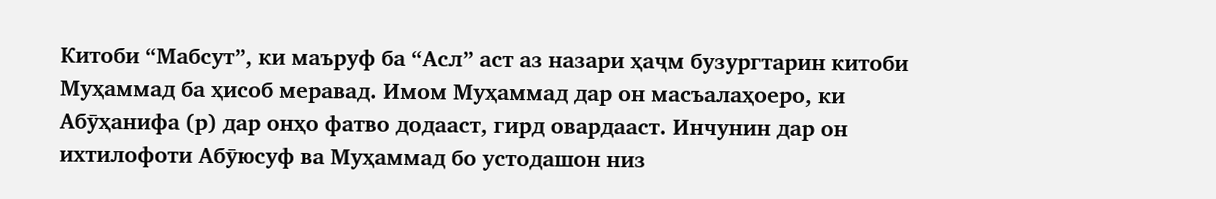Китоби “Мабсут”, ки маъруф ба “Асл” аст аз назари ҳаҷм бузургтарин китоби Муҳаммад ба ҳисоб меравад. Имом Муҳаммад дар он масъалаҳоеро, ки Абӯҳанифа (р) дар онҳо фатво додааст, гирд овардааст. Инчунин дар он ихтилофоти Абӯюсуф ва Муҳаммад бо устодашон низ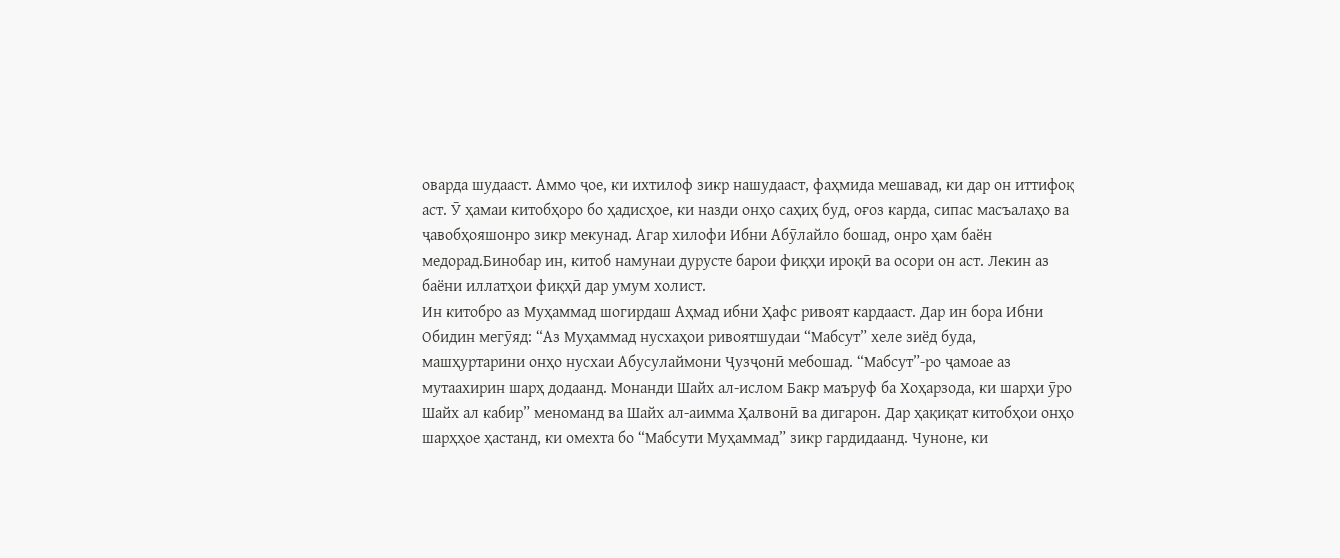оварда шудааст. Аммо ҷое, ки ихтилоф зикр нашудааст, фаҳмида мешавад, ки дар он иттифоқ аст. Ӯ ҳамаи китобҳоро бо ҳадисҳое, ки назди онҳо саҳиҳ буд, оғоз карда, сипас масъалаҳо ва ҷавобҳояшонро зикр мекунад. Агар хилофи Ибни Абӯлайло бошад, онро ҳам баён медорад.Бинобар ин, китоб намунаи дурусте барои фиқҳи ироқӣ ва осори он аст. Лекин аз баёни иллатҳои фиқҳӣ дар умум холист.
Ин китобро аз Муҳаммад шогирдаш Аҳмад ибни Ҳафс ривоят кардааст. Дар ин бора Ибни Обидин мегӯяд: “Аз Муҳаммад нусхаҳои ривоятшудаи “Мабсут” хеле зиёд буда, машҳуртарини онҳо нусхаи Абусулаймони Ҷузҷонӣ мебошад. “Мабсут”-ро ҷамоае аз мутаахирин шарҳ додаанд. Монанди Шайх ал-ислом Бакр маъруф ба Хоҳарзода, ки шарҳи ӯро Шайх ал кабир” меноманд ва Шайх ал-аимма Ҳалвонӣ ва дигарон. Дар ҳақиқат китобҳои онҳо шарҳҳое ҳастанд, ки омехта бо “Мабсути Муҳаммад” зикр гардидаанд. Чуноне, ки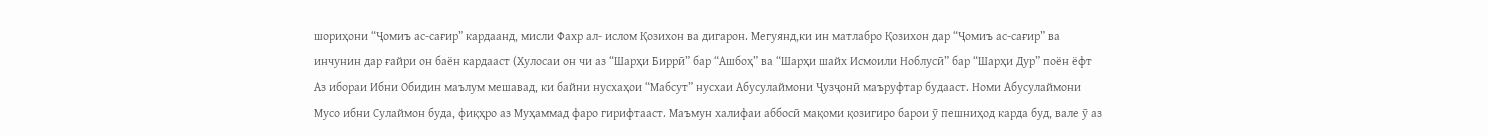шориҳони “Ҷомиъ ас-сағир” кардаанд, мисли Фахр ал- ислом Қозихон ва дигарон. Мегуянд,ки ин матлабро Қозихон дар “Ҷомиъ ас-сағир” ва инчунин дар ғайри он баён кардааст (Хулосаи он чи аз “Шарҳи Биррӣ” бар “Ашбоҳ” ва “Шарҳи шайх Исмоили Ноблусӣ” бар “Шарҳи Дур” поён ёфт
Аз ибораи Ибни Обидин маълум мешавад, ки байни нусхаҳои “Мабсут” нусхаи Абусулаймони Ҷузҷонӣ маъруфтар будааст. Номи Абусулаймони Мусо ибни Сулаймон буда, фиқҳро аз Муҳаммад фаро гирифтааст. Маъмун халифаи аббосӣ мақоми қозигиро барои ӯ пешниҳод карда буд, вале ӯ аз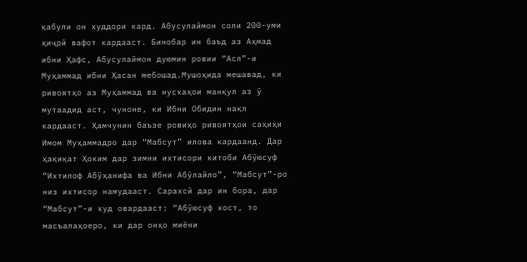қабули он худдори кард. Абусулаймон соли 200-уми ҳиҷрӣ вафот кардааст. Бинобар ин баъд аз Аҳмад ибни Ҳафс, Абусулаймон дуюмин ровии “Асл”-и Муҳаммад ибни Ҳасан мебошад.Мушоҳида мешавад, ки ривоятҳо аз Муҳаммад ва нусхаҳои манқул аз ӯ мутаадид аст, чуноне, ки Ибни Обидин нақл кардааст. Ҳамчунин баъзе ровиҳо ривоятҳои саҳиҳи Имом Муҳаммадро дар “Мабсут” илова кардаанд. Дар ҳақиқат Ҳоким дар зимни ихтисори китоби Абӯюсуф “Ихтилоф Абўҳанифа ва Ибни Абӯлайло”, “Мабсут”-ро низ ихтисор намудааст. Сарахсӣ дар ин бора, дар “Мабсут”-и худ овардааст: “Абӯюсуф хост, то масъалаҳоеро, ки дар онҳо миёни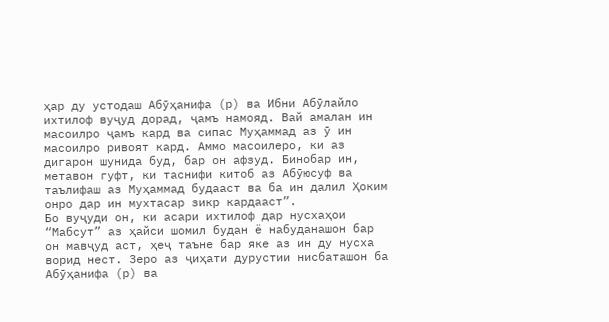ҳар ду устодаш Абӯҳанифа (р) ва Ибни Абӯлайло ихтилоф вуҷуд дорад, ҷамъ намояд. Вай амалан ин масоилро ҷамъ кард ва сипас Муҳаммад аз ӯ ин масоилро ривоят кард. Аммо масоилеро, ки аз дигарон шунида буд, бар он афзуд. Бинобар ин, метавон гуфт, ки таснифи китоб аз Абӯюсуф ва таълифаш аз Муҳаммад будааст ва ба ин далил Ҳоким онро дар ин мухтасар зикр кардааст”.
Бо вуҷуди он, ки асари ихтилоф дар нусхаҳои “Мабсут” аз ҳайси шомил будан ё набуданашон бар он мавҷуд аст, ҳеҷ таъне бар яке аз ин ду нусха ворид нест. Зеро аз ҷиҳати дурустии нисбаташон ба Абӯҳанифа (р) ва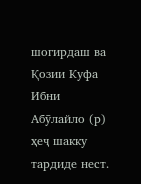шогирдаш ва Қозии Куфа Ибни Абӯлайло (р) ҳеҷ шакку тардиде нест.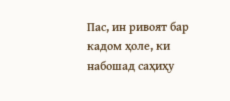Пас, ин ривоят бар кадом ҳоле, ки набошад саҳиҳу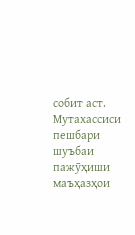собит аст.
Мутахассиси пешбари шуъбаи пажӯҳиши маъҳазҳои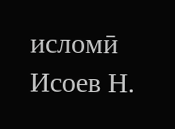исломӣ Исоев Н.